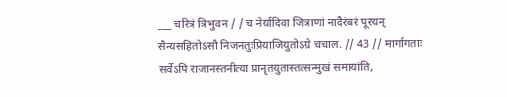___ चरित्रं त्रिभुवन / / च नेर्यादिवा जित्राणां नादैरंबरं पूरयन् सैन्यसहितोऽसौ निजनतुःप्रियाजियुतोऽग्रे चचाल. // 43 // मार्गागताः सर्वेऽपि राजानस्तनीत्या प्रानृतयुतास्तत्सन्मुखं समायांति,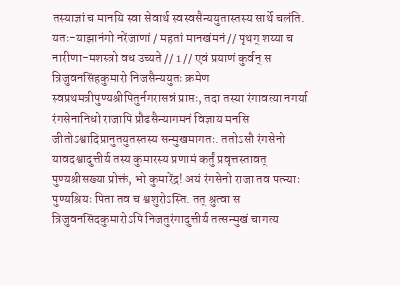तस्याज्ञां च मानयि स्वा सेवार्थ स्वस्वसैन्ययुतास्तस्य सार्थे चलंति. यतः-याझानंगो नरेंजाणां / महतां मानखंमनं // पृथग् शय्या च नारीणा-मशस्त्रो वध उच्यते // 1 // एवं प्रयाणं कुर्वन् स त्रिजुवनसिंहकुमारो निजसैन्ययुतः क्रमेण स्वप्रथमत्रीपुण्यश्रीपितुर्नगरासन्नं प्राप्तः, तदा तस्या रंगावत्या नगर्या रंगसेनानिधो राजापि प्रौढसैन्यागमनं विज्ञाय मनसि जीतोऽश्वादिप्रानुतयुतस्तस्य सन्मुखमागतः. ततोऽसौ रंगसेनो यावदश्वादुत्तीर्य तस्य कुमारस्य प्रणामं कर्तुं प्रवृत्तस्तावत् पुण्यश्रीसख्या प्रोक्तं, भो कुमारेंद्र! अयं रंगसेनो राजा तव पत्न्याः पुण्यश्रियः पिता तव च श्वशुरोऽस्ति. तत् श्रुत्वा स त्रिजुवनसिंदकुमारोऽपि निजतुरंगादुत्तीर्य तत्सन्मुखं चागत्य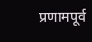प्रणामपूर्व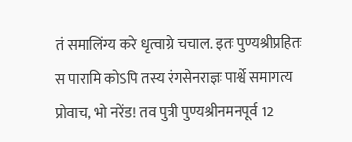तं समालिंग्य करे धृत्वाग्रे चचाल. इतः पुण्यश्रीप्रहितः स पारामि कोऽपि तस्य रंगसेनराज्ञः पार्श्वे समागत्य प्रोवाच, भो नरेंड! तव पुत्री पुण्यश्रीनमनपूर्व 12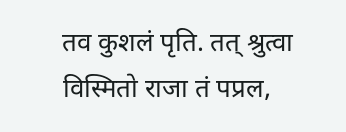तव कुशलं पृति. तत् श्रुत्वा विस्मितो राजा तं पप्रल,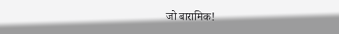जो बारामिक!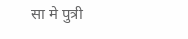सा मे पुत्री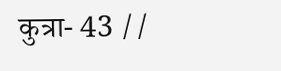कुत्रा- 43 //